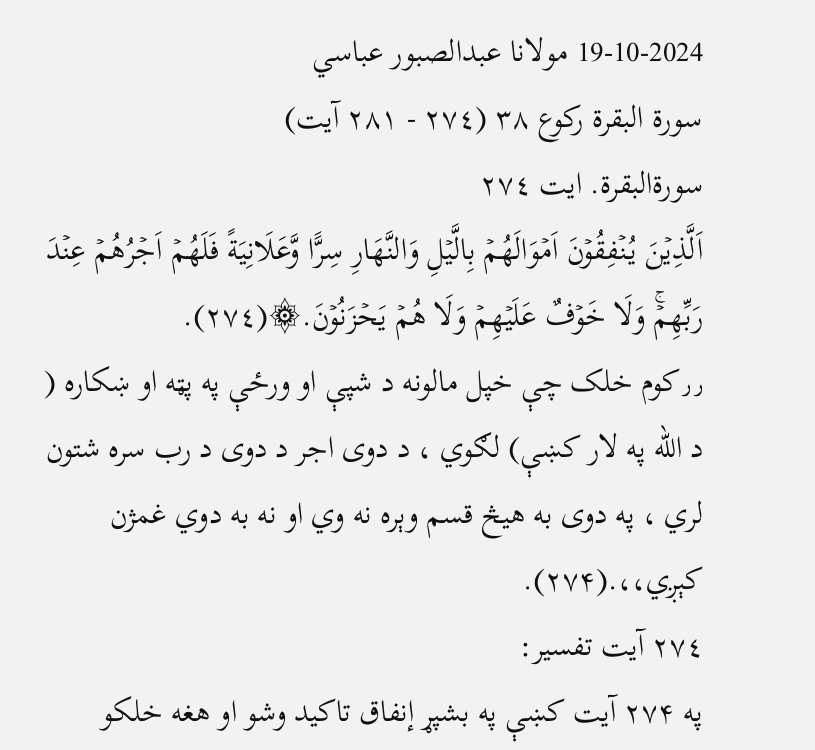19-10-2024 مولانا عبدالصبور عباسي
سورة البقرة رکوع ۳٨ (۲۷٤ - ٢٨١ آیت)
سورةالبقرة. ايت ۲۷٤
اَلَّذِيۡنَ يُنۡفِقُوۡنَ اَمۡوَالَهُمۡ بِالَّيۡلِ وَالنَّهَارِ سِرًّا وَّعَلَانِيَةً فَلَهُمۡ اَجۡرُهُمۡ عِنۡدَ رَبِّهِمۡۚ وَلَا خَوۡفٌ عَلَيۡهِمۡ وَلَا هُمۡ يَحۡزَنُوۡنَ.۞(۲۷٤).
٫٫کوم خلک چې خپل مالونه د شپې او ورځې په پټه او ښکاره ( د الله په لار کښې) لګوي ، د دوی اجر د دوی د رب سره شتون لري ، په دوی به هيڅ قسم وېره نه وي او نه به دوي غمژن کېږي،،.(۲۷۴).
۲۷٤ آيت تفسير:
په ۲۷۴ آيت کښې په بشپړ إنفاق تاکيد وشو او هغه خلکو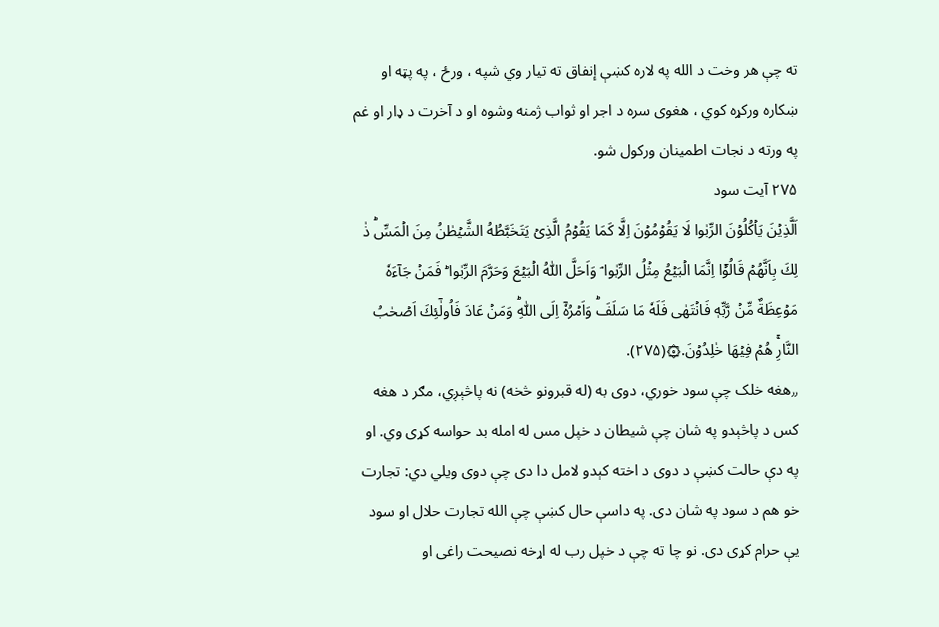ته چې هر وخت د الله په لاره کښې إنفاق ته تيار وي شپه ، ورځ ، په پټه او ښکاره ورکړه کوي ، هغوی سره د اجر او ثواب ژمنه وشوه او د آخرت د ډار او غم په ورته د نجات اطمینان ورکول شو.
۲۷۵ آيت سود
اَلَّذِيۡنَ يَاۡكُلُوۡنَ الرِّبٰوا لَا يَقُوۡمُوۡنَ اِلَّا كَمَا يَقُوۡمُ الَّذِىۡ يَتَخَبَّطُهُ الشَّيۡطٰنُ مِنَ الۡمَسِّؕ ذٰ لِكَ بِاَنَّهُمۡ قَالُوۡۤا اِنَّمَا الۡبَيۡعُ مِثۡلُ الرِّبٰوا ۘ وَاَحَلَّ اللّٰهُ الۡبَيۡعَ وَحَرَّمَ الرِّبٰوا ؕ فَمَنۡ جَآءَهٗ مَوۡعِظَةٌ مِّنۡ رَّبِّهٖ فَانۡتَهٰى فَلَهٗ مَا سَلَفَؕ وَاَمۡرُهٗۤ اِلَى اللّٰهِؕ وَمَنۡ عَادَ فَاُولٰٓئِكَ اَصۡحٰبُ النَّارِۚ هُمۡ فِيۡهَا خٰلِدُوۡنَ.۞(۲۷۵).
٫٫هغه خلک چې سود خوري، دوی به (له قبرونو څخه) نه پاڅېږي، مګر د هغه کس د پاڅېدو په شان چې شيطان د خپل مس له امله بد حواسه کړی وي. او په دې حالت کښې د دوی د اخته کېدو لامل دا دی چې دوی ويلي دي: تجارت خو هم د سود په شان دی. په داسې حال کښې چې الله تجارت حلال او سود يې حرام کړی دی. نو چا ته چې د خپل رب له اړخه نصيحت راغی او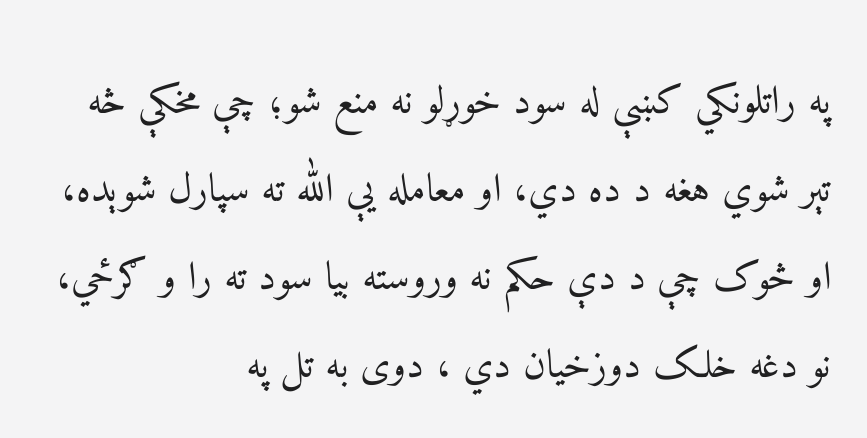په راتلونکي کښې له سود خوړلو نه منع شو؛ چې مخکې څه تېر شوي هغه د ده دي، او معامله يې الله ته سپارل شوېده، او څوک چې د دې حکم نه وروسته بيا سود ته را و ګرځي، نو دغه خلک دوزخيان دي ، دوی به تل په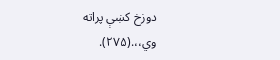دوزخ کښې پراته وي،،.(۲۷۵).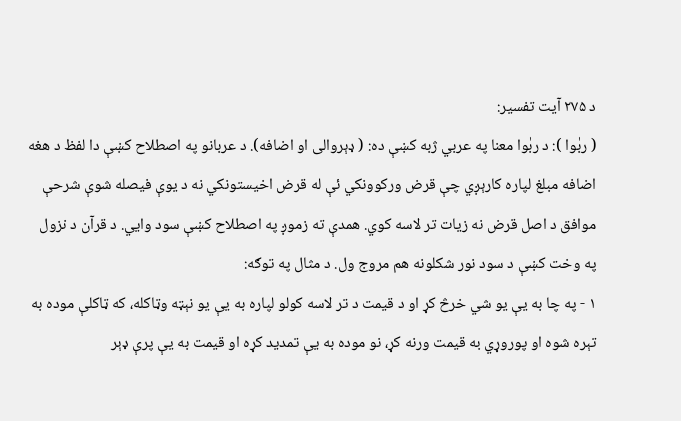د ۲۷۵ آيت تفسير:
( ربٰوا ): د ربٰوا معنا په عربي ژبه کښې ده: ( ډېروالی او اضافه). د عربانو په اصطلاح کښې دا لفظ د هغه اضافه مبلغ لپاره کارېږي چې قرض ورکوونکي ئې له قرض اخيستونکي نه د يوې فيصله شوې شرحې موافق د اصل قرض نه زيات تر لاسه کوي. همدې ته زموږ په اصطلاح کښې سود وايي. د قرآن د نزول په وخت کښې د سود نور شکلونه هم مروج ول. د مثال په توګه:
۱ - په چا به يې يو شي خرڅ کړ او د قيمت د تر لاسه کولو لپاره به يې يو نېټه وټاکله، که ټاکلې موده به تېره شوه او پوروړي به قيمت ورنه کړ، نو موده به يې تمديد کړه او قيمت به يې پرې ډېر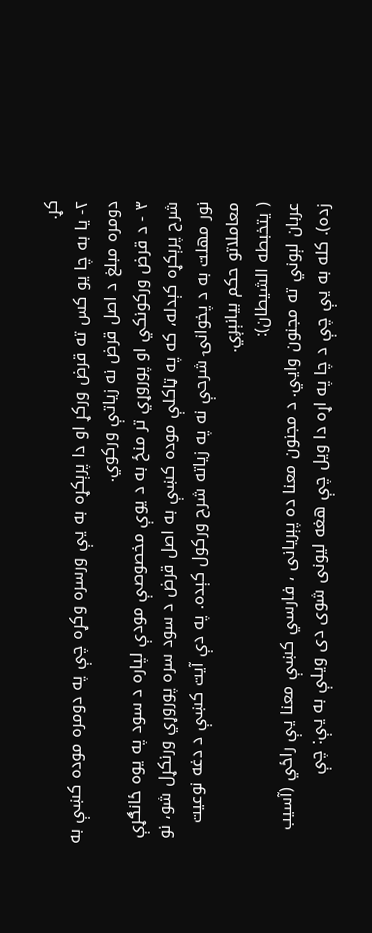کړ.
۲- يا به چا يو کس ته قرض ورکړ او دا پرېکړه به يې ورسره وکړه چې په دومره موده کښې به دومره مبلغ د اصل قرض نه زياتې ورکوي.
۳ - د قرض ورکونکي او پوروړي تر منځ به د يوې مخصوصې مودې لپاره د سود په يوه ځانګړې شرح پرېکړه کېدله، که په ټاکلې موده کښې به اصل قرض د سود سره پوروړي ورنکړل شو، نو نور مهلت به د پخوانۍ شرحې نه په زياته شرح ورکول کېده. په دې آيت کښې د دغه نوعيت معاملاتو حکم بيانېږي.
( يتخبطه الشيطان):
عربان لېوني ته مجنون وايي. د مجنون معنا ده پېريانی ، فارسي کښې معنا يې راځي (آسيب زده). کله به يې چې د چا په اړه دا ويل چې هغه ليونی شوی دی ويلې به يې: چې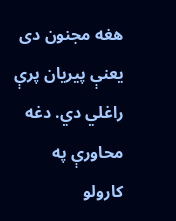هغه مجنون دی يعنې پيريان پرې راغلي دي. دغه محاورې په کارولو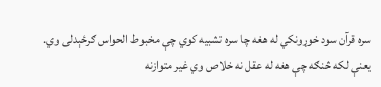سره قرآن سود خوړونکي له هغه چا سره تشبيه کوي چې مخبوط الحواس ګرځېدلی وي. يعنې لکه څنګه چې هغه له عقل نه خلاص وي غير متوازنه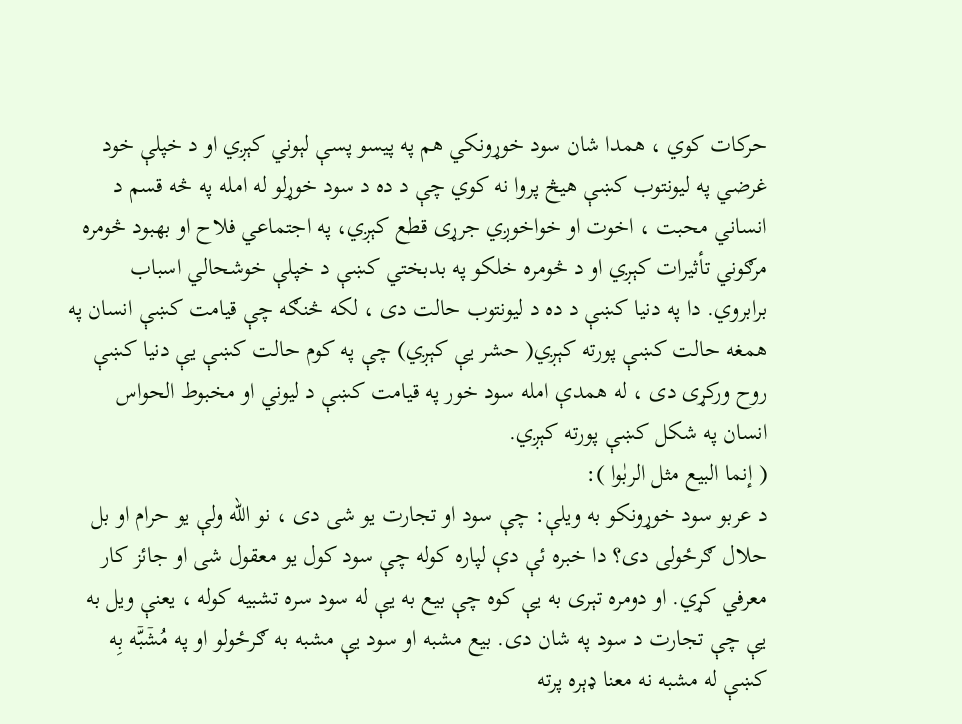حرکات کوي ، همدا شان سود خوړونکي هم په پيسو پسې لېوني کېږي او د خپلې خود غرضي په ليونتوب کښې هيڅ پروا نه کوي چې د ده د سود خوړلو له امله په څه قسم د انساني محبت ، اخوت او خواخوږي جرړی قطع کېږي، په اجتماعي فلاح او بهبود څومره مرګوني تأثيرات کېږي او د څومره خلکو په بدبختي کښې د خپلې خوشحالي اسباب برابروي. دا په دنيا کښې د ده د ليونتوب حالت دی ، لکه څنګه چې قيامت کښې انسان په همغه حالت کښې پورته کېږي( حشر يې کېږي) چې په کوم حالت کښې يې دنيا کښې روح ورکړی دی ، له همدې امله سود خور په قیامت کښې د ليوني او مخبوط الحواس انسان په شکل کښې پورته کېږي.
( إنما البیع مثل الربٰوا ):
د عربو سود خوړونکو به ويلې: چې سود او تجارت يو شی دی ، نو الله ولې يو حرام او بل حلال ګرځولی دی؟ دا خبره ئې دې لپاره کوله چې سود کول يو معقول شی او جائز کار معرفي کړي. او دومره تېری به يې کوه چې بيع به يې له سود سره تشبيه کوله ، يعنې ويل به يې چې تجارت د سود په شان دی. بيع مشبه او سود يې مشبه به ګرځولو او په مُشٙبّٙه بِه کښې له مشبه نه معنا ډېره پرته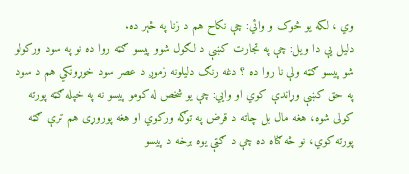وي ، لکه يو څوک و وائي: چې نکاح هم د زنا په څېر ده.
دليل يې دا ويل: چې په تجارت کښې د لګول شوو پيسو ګټه روا ده نو په سود ورکولو شو پيسو ګټه ولې نا روا ده ؟ دغه رنګ دليلونه زموږ د عصر سود خوړونکي هم د سود په حق کښې وړاندې کوي او وايي: چې يو شخص له کومو پيسو نه په خپله ګټه پورته کولی شوه، هغه مال بل چاته د قرض په توګه ورکوي او هغه پوروړی هم ترې ګټه پورته کوي، نو څه ګناه ده چې د ګټې يوه برخه د پيسو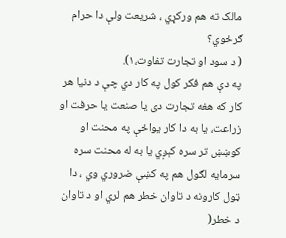مالک ته هم ورکړي ، شريعت ولې دا حرام ګرځوي؟
( د سود او تجارت تفاوت،۱).
په دې هم فکر کول په کار دي چې د دنيا هر کار که هغه تجارت دی يا صنعت يا حرفت او زراعت، يا به دا کار يواځې په محنت او کوښښ تر سره کېږي يا به له محنت سره سرمايه لګول هم په کښې ضروري وي ، دا ټول کارونه د تاوان خطر هم لري او د تاوان د خطر(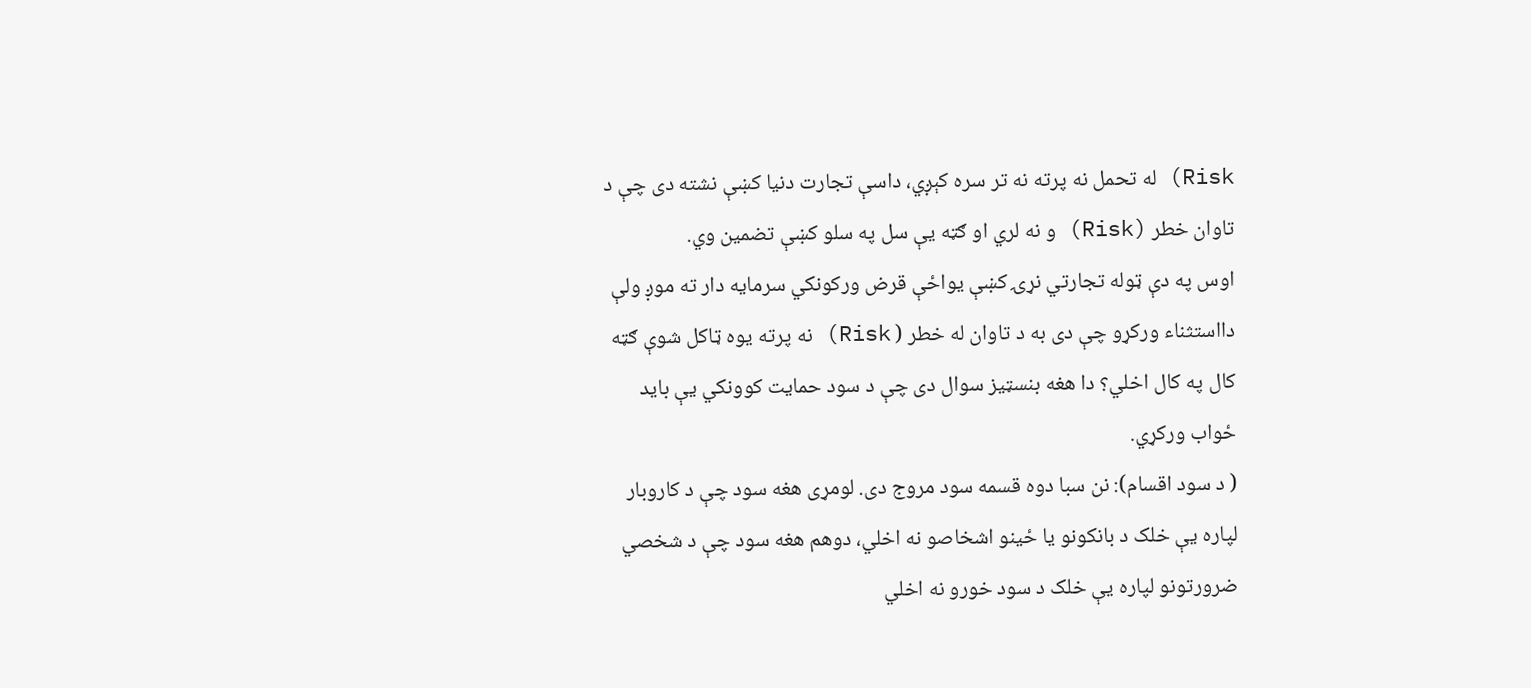Risk) له تحمل نه پرته نه تر سره کېږي، داسې تجارت دنيا کښې نشته دی چې د تاوان خطر (Risk) و نه لري او ګټه يې سل په سلو کښې تضمين وي.
اوس په دې ټوله تجارتي نړۍ کښې يواځې قرض ورکونکي سرمايه دار ته موږ ولې دااستثناء ورکړو چې دی به د تاوان له خطر ( Risk) نه پرته يوه ټاکل شوې ګټه کال په کال اخلي؟ دا هغه بنسټيز سوال دی چې د سود حمايت کوونکي يې بايد ځواب ورکړي.
( د سود اقسام): نن سبا دوه قسمه سود مروج دی. لومړی هغه سود چې د کاروبار لپاره يې خلک د بانکونو يا ځينو اشخاصو نه اخلي، دوهم هغه سود چې د شخصي ضرورتونو لپاره يې خلک د سود خورو نه اخلي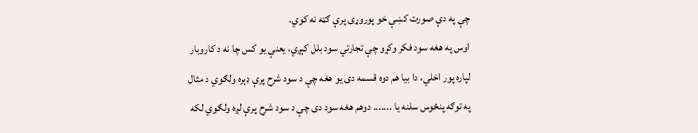چې په دې صورت کښې خو پوروړی پرې ګټه نه کوي.
اوس په هغه سود فکر وکړو چې تجارتي سود بلل کېږي، يعنې يو کس چا نه د کاروبار لپاره پور اخلي، دا بيا هم دوه قسمه دی يو هغه چې د سود شرح پرې ډېره ولګوي د مثال په توګه پنځوس سلنه يا ....... دوهم هغه سود دی چې د سود شرح پرې لږه ولګوي لکه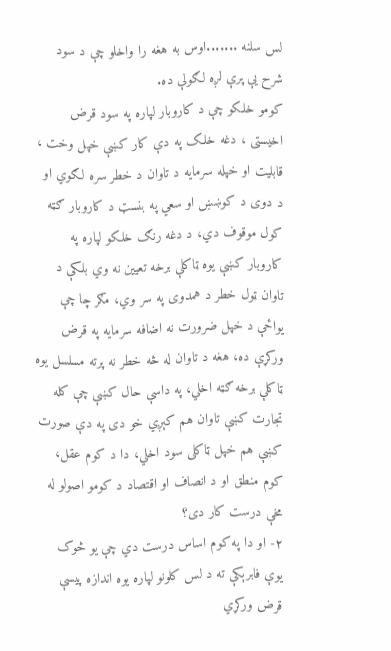لس سلنه .......اوس به هغه را واخلو چې د سود شرح يې پرې لږه لګولې ده.
کومو خلکو چې د کاروبار لپاره په سود قرض اخيستی ، دغه خلک په دې کار کښې خپل وخت ، قابليت او خپله سرمايه د تاوان د خطر سره لګوي او د دوی د کوښښ او سعي په بنسټ د کاروبار ګټه کول موقوف دي، د دغه رنګ خلکو لپاره په کاروبار کښې يوه ټاکلې برخه تعيين نه وي بلکې د تاوان ټول خطر د همدوی په سر وي، مګر چا چې يواځې د خپل ضرورت نه اضافه سرمايه په قرض ورکړې ده، هغه د تاوان له څه خطر نه پرته مسلسل يوه ټاکلې برخه ګټه اخلي، په داسې حال کښې چې کله تجارت کښې تاوان هم کېږي خو دی په دې صورت کښې هم خپل ټاکلی سود اخلي، دا د کوم عقل، کوم منطق او د انصاف او اقتصاد د کومو اصولو له مخې درست کار دی؟
۲- او دا په کوم اساس درست دي چې يو څوک يوې فابرېکې ته د لس کلونو لپاره يوه اندازه پيسې قرض ورکړي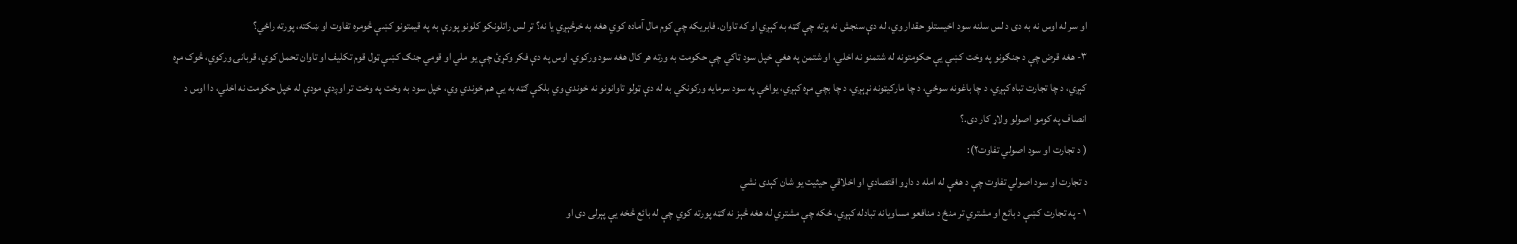او سر له اوس نه به دی د لس سلنه سود اخيستلو حقدار وي، له دې سنجش نه پرته چې ګټه به کېږي او که تاوان. فابريکه چې کوم مال آماده کوي هغه به خرڅېږي يا نه؟ تر لس راتلونکو کلونو پورې به په قيمتونو کښې څومره تفاوت او ښکته، پورته راځي؟
۳- هغه قرض چې د جنګونو په وخت کښې يې حکومتونه له شتمنو نه اخلي، او شتمن په هغې خپل سود ټاکي چې حکومت به ورته هر کال هغه سود ورکوي. اوس په دې فکر وکړئ چې يو ملي او قومي جنګ کښې ټول قوم تکليف او تاوان تحمل کوي، قربانۍ ورکوي، څوک مړه کېږي، د چا تجارت تباه کېږي، د چا باغونه سوځي، د چا مارکيټونه نړېږي، د چا بچي مړه کېږي، يواځې په سود سرمايه ورکونکي به له دې ټولو تاوانونو نه خوندي وي بلکې ګټه به يې هم خوندي وي، خپل سود به وخت په وخت تر اوږدې مودې له خپل حکومت نه اخلي، دا اوس د انصاف په کومو اصولو ولاړ کار دی.؟
( د تجارت او سود اصولي تفاوت۲):
د تجارت او سود اصولي تفاوت چې د هغې له امله د داړو اقتصادي او اخلاقي حيثيت يو شان کېدی نشي
۱ - په تجارت کښې د بائع او مشتري تر منځ د منافعو مساویانه تبادله کېږي، ځکه چې مشتري له هغه څېز نه ګټه پورته کوي چې له بائع څخه يې پېرلی دی او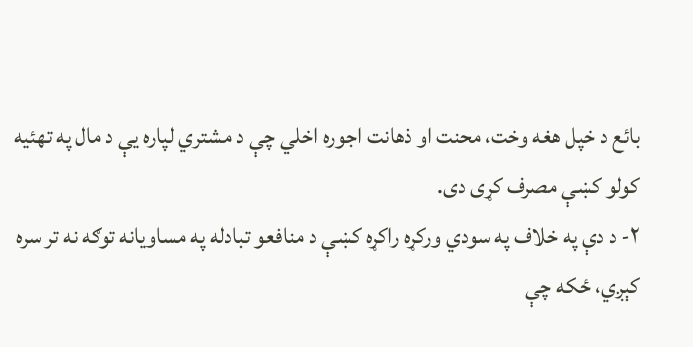بائع د خپل هغه وخت، محنت او ذهانت اجوره اخلي چې د مشتري لپاره يې د مال په تهئيه کولو کښې مصرف کړی دی.
۲- د دې په خلاف په سودي ورکړه راکړه کښې د منافعو تبادله په مساویانه توګه نه تر سره کېږي، ځکه چې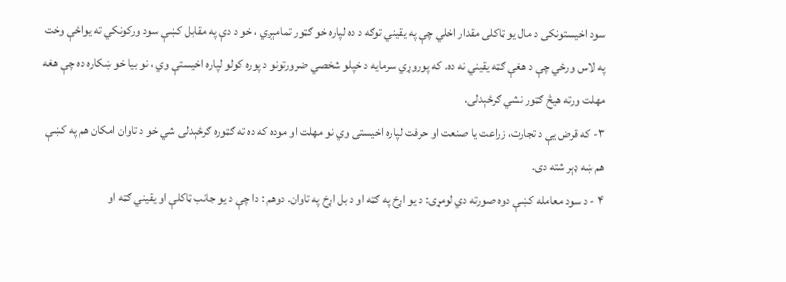سود اخيستونکی د مال يو ټاکلی مقدار اخلي چې په يقيني توګه د ده لپاره خو ګټور تمامېږي ، خو د دې په مقابل کښې سود ورکونکي ته يواځې وخت په لاس ورځي چې د هغې ګټه يقيني نه ده. که پوروړي سرمايه د خپلو شخصي ضرورتونو د پوره کولو لپاره اخيستې وي ، نو بيا خو ښکاره ده چې هغه مهلت ورته هيڅ ګټور نشي ګرځېدلی.
۳- که قرض يې د تجارت، زراعت يا صنعت او حرفت لپاره اخيستی وي نو مهلت او موده که ده ته ګټوره ګرځېدلی شي خو د تاوان امکان هم په کښې هم ښه ډېر شته دی.
۴ - د سود معامله کښې دوه صورته دي لومړی: د يو اړخ په ګټه او د بل اړخ په تاوان. دوهم : دا چې د يو جانب ټاکلې او يقيني ګټه او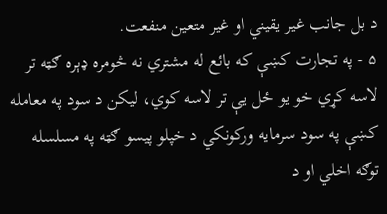د بل جانب غیر يقيني او غير متعين منفعت.
۵ - په تجارت کښې که بائع له مشتري نه څومره ډېره ګټه تر لاسه کړي خو يو ځل يې تر لاسه کوي، ليکن د سود په معامله کښې په سود سرمايه ورکونکي د خپلو پيسو ګټه په مسلسله توګه اخلي او د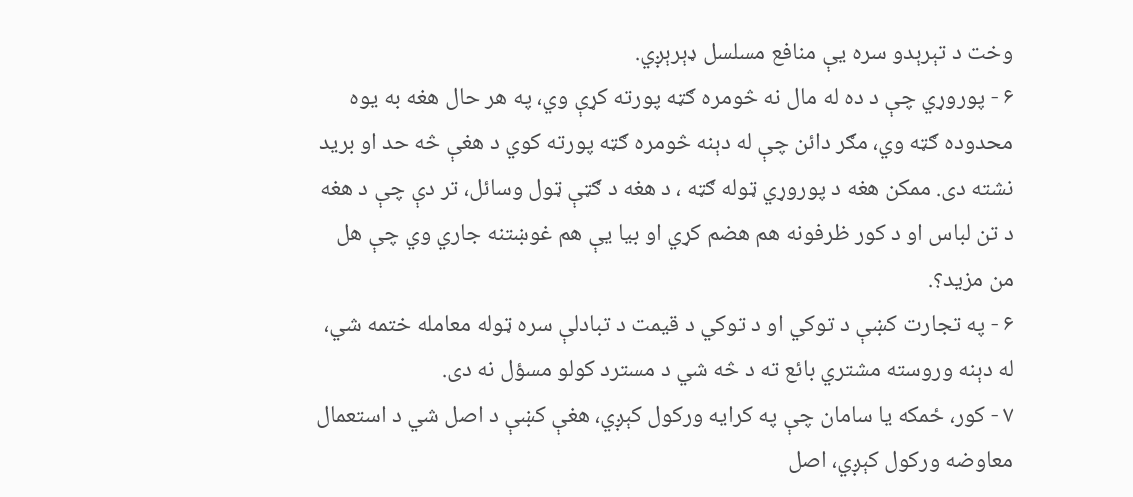وخت د تېرېدو سره يې منافع مسلسل ډېرېږي.
۶ - پوروړي چې د ده له مال نه څومره ګټه پورته کړې وي، په هر حال هغه به يوه محدوده ګټه وي، مګر دائن چې له دېنه څومره ګټه پورته کوي د هغې څه حد او بريد نشته دی. ممکن هغه د پوروړي ټوله ګټه ، د هغه د ګټې ټول وسائل، تر دې چې د هغه د تن لباس او د کور ظرفونه هم هضم کړي او بيا يې هم غوښتنه جاري وي چې هل من مزيد؟.
۶ - په تجارت کښې د توکي او د توکي د قيمت د تبادلې سره ټوله معامله ختمه شي، له دېنه وروسته مشتري بائع ته د څه شي د مسترد کولو مسؤل نه دی.
۷ - کور، ځمکه يا سامان چې په کرايه ورکول کېږي، هغې کښې د اصل شي د استعمال معاوضه ورکول کېږي، اصل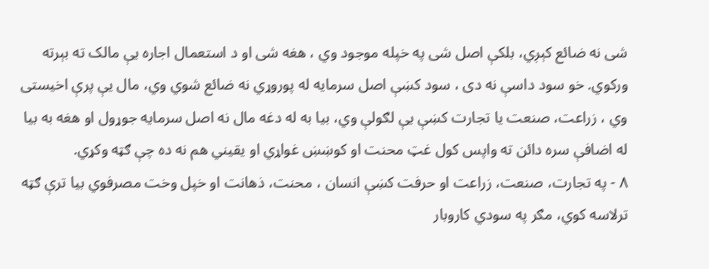شی نه ضائع کېږي، بلکې اصل شی په خپله موجود وي ، هغه شی او د استعمال اجاره يې مالک ته بېرته ورکوي. خو سود داسې نه دی ، سود کښې اصل سرمايه له پوروړي نه ضائع شوي وي، مال يې پرې اخيستی وي ، زراعت، صنعت يا تجارت کښې يې لګولې وي، بيا به له دغه مال نه اصل سرمايه جوړول او هغه به بيا له اضافې سره دائن ته واپس کول غټ محنت او کوښښ غواړي او يقيني هم نه ده چې ګټه وکړي.
۸ - په تجارت، صنعت، زراعت او حرفت کښې انسان ، محنت، ذهانت او خپل وخت مصرفوي بيا ترې ګټه ترلاسه کوي، مګر په سودي کاروبار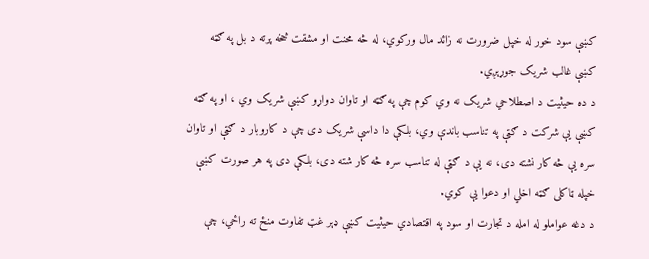کښې سود خور له خپل ضرورت نه زائد مال ورکوي، له څه محنت او مشقت څخه پرته د بل په ګټه کښې غالب شريک جوړېږي.
د ده حيثيت د اصطلاحي شريک نه وي کوم چې په ګټه او تاوان دواړو کښې شريک وي ، او په ګټه کښې يې شرکت د ګټې په تناسب باندې وي، بلکې دا داسې شريک دی چې د کاروبار د ګټې او تاوان سره يې څه کار نشته دی، نه يې د ګټې له تناسب سره څه کار شته دی، بلکې دی په هر صورت کښې خپله ټاکلی ګټه اخلي او دعوا يې کوي.
د دغه عواملو له امله د تجارت او سود په اقتصادي حيثيت کښې ډېر غټ تفاوت منځ ته راځي، چې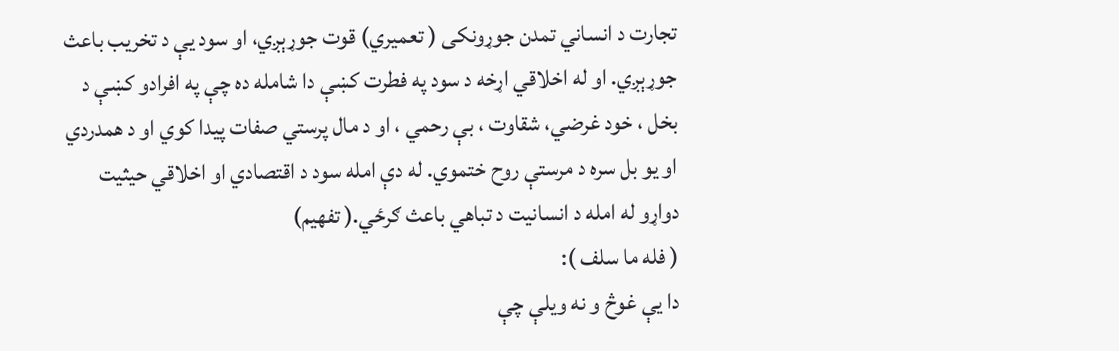تجارت د انساني تمدن جوړونکی ( تعميري) قوت جوړېږي، او سود يې د تخريب باعث جوړېږي. او له اخلاقي اړخه د سود په فطرت کښې دا شامله ده چې په افرادو کښې د بخل ، خود غرضي، شقاوت ، بې رحمي ، او د مال پرستي صفات پيدا کوي او د همدردي او يو بل سره د مرستې روح ختموي. له دې امله سود د اقتصادي او اخلاقي حيثيت دواړو له امله د انسانيت د تباهي باعث ګرځي.( تفهيم)
( فله ما سلف ):
دا يې غوڅ و نه ويلې چې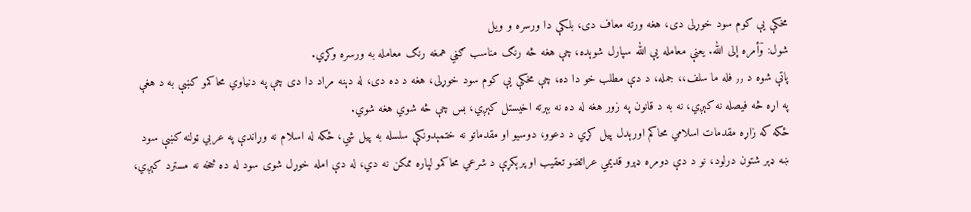مخکې يې کوم سود خوړلی دی، هغه ورته معاف دی، بلکې دا ورسره و ويل
شول: وٙأمره إلی الله. يعنې معامله يې الله سپارل شوېده، چې هغه څه رنګ مناسب ګڼي همغه رنګ معامله به ورسره وکړي.
پاتې شوه د ٫٫ فله ما سلف،، جمله، د دې مطلب خو دا ده، چې مخکې يې کوم سود خوړلی، هغه د ده دی، له دېنه مراد دا دی چې په دنياوي محاکمو کښې به د هغې په اړه څه فيصله نه کېږي، نه به د قانون په زور هغه له ده نه بېرته اخيستل کېږي، بس چې څه شوي هغه شوي.
ځکه که زاړه مقدمات اسلامي محاکم اورېدل پيل کړي د دعوو، دوسيو او مقدماتو نه ختمېدونکې سلسله به پيل شي، ځکه له اسلام نه وړاندې په عربي ټولنه کښې سود ښه ډېر شتون درلود، نو د دې دومره ډېرو قديمي عرائضو تعقيب او پرېکړې د شرعي محاکمو لپاره ممکن نه دي، له دې امله خوړل شوی سود له ده څخه نه مسترد کېږي،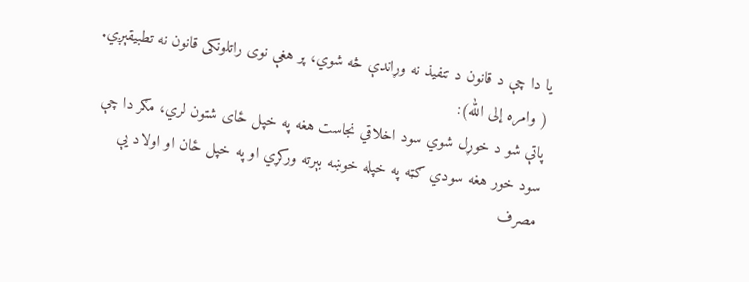يا دا چې د قانون د تنفيذ نه وړاندې څه شوي، پر هغې نوی راتلونکی قانون نه تطبيقېږي.
( وامره إلی الله):
پاتې شو د خوړل شوي سود اخلاقي نجاست هغه په خپل ځای شتون لري، مګر دا چې سود خور هغه سودي ګټه په خپله خوښه بېرته ورکړي او په خپل ځان او اولاد يې مصرف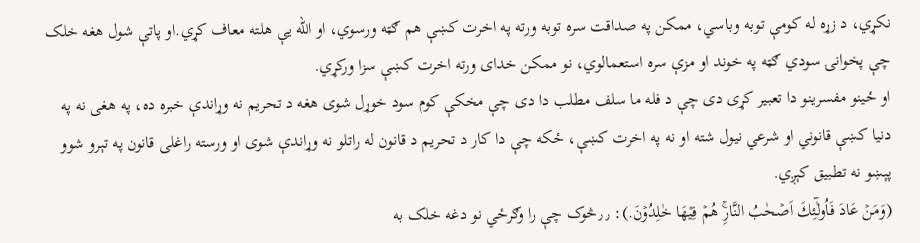نکړي، د زړه له کومې توبه وباسي، ممکن په صداقت سره توبه ورته په اخرت کښې هم ګټه ورسوي، او الله يې هلته معاف کړي.او پاتې شول هغه خلک چې پخوانۍ سودي ګټه په خوند او مزې سره استعمالوي، نو ممکن خدای ورته اخرت کښې سزا ورکړي.
او ځينو مفسرينو دا تعبير کړی دی چې د فله ما سلف مطلب دا دی چې مخکې کوم سود خوړل شوی هغه د تحريم نه وړاندې خبره ده، په هغی نه په دنيا کښې قانوني او شرعي نيول شته او نه په اخرت کښې، ځکه چې دا کار د تحريم د قانون له راتلو نه وړاندې شوی او ورسته راغلی قانون په تېرو شوو پېښو نه تطبيق کېږي.
(وَمَنۡ عَادَ فَاُولٰٓئِكَ اَصۡحٰبُ النَّارِۚ هُمۡ فِيۡهَا خٰلِدُوۡنَ.): ٫٫څوک چې را وګرځي نو دغه خلک به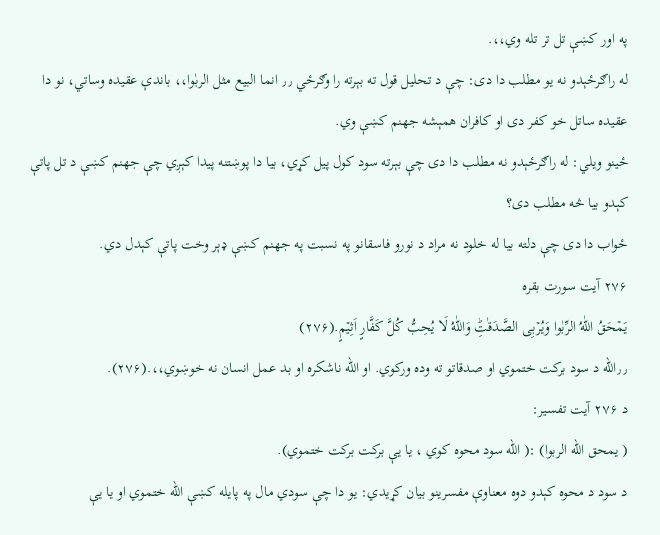په اور کښې تل تر تله وي،،.
له راګرځېدو نه يو مطلب دا دی: چې د تحليل قول ته بېرته را وګرځي ٫٫ انما البيع مثل الربٰوا،، باندې عقيده وساتي، نو دا عقيده ساتل خو کفر دی او کافران همېشه جهنم کښې وي.
ځينو ويلي: له راګرځېدو نه مطلب دا دی چې بېرته سود کول پيل کړي، بيا دا پوښتنه پيدا کېږي چې جهنم کښې د تل پاتې کېدو بيا څه مطلب دی؟
ځواب دا دی چې دلته بيا له خلود نه مراد د نورو فاسقانو په نسبت په جهنم کښې ډېر وخت پاتې کېدل دي.
۲۷۶ آيت سورت بقره
يَمۡحَقُ اللّٰهُ الرِّبٰوا وَيُرۡبِى الصَّدَقٰتِؕ وَاللّٰهُ لَا يُحِبُّ كُلَّ كَفَّارٍ اَثِيۡمٍ.(۲۷۶)
٫٫الله د سود برکت ختموي او صدقاتو ته وده ورکوي. او الله ناشکره او بد عمل انسان نه خوښوي،،.(۲۷۶).
د ۲۷۶ آيت تفسير:
( يمحق الله الربوا) :( الله سود محوه کوي ، يا يې برکت برکت ختموي).
د سود د محوه کېدو دوه معناوې مفسرينو بيان کړيدي: يو دا چې سودي مال په پايله کښې الله ختموي او يا يې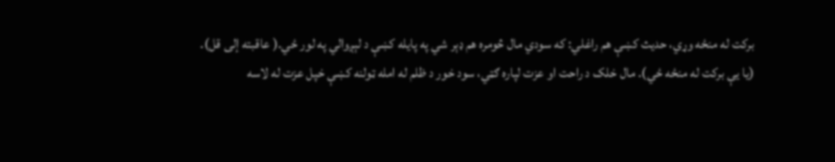برکت له منځه وړي، حديث کښې هم راغلي: که سودي مال څومره هم ډېر شي په پايله کښې د لېږوالي په لور ځي.( عاقبته إلی قل).
(يا يې برکت له منځه ځي). مال خلک د راحت او عزت لپاره ګټي، سود خور د ظلم له امله ټولنه کښې خپل عزت له لاسه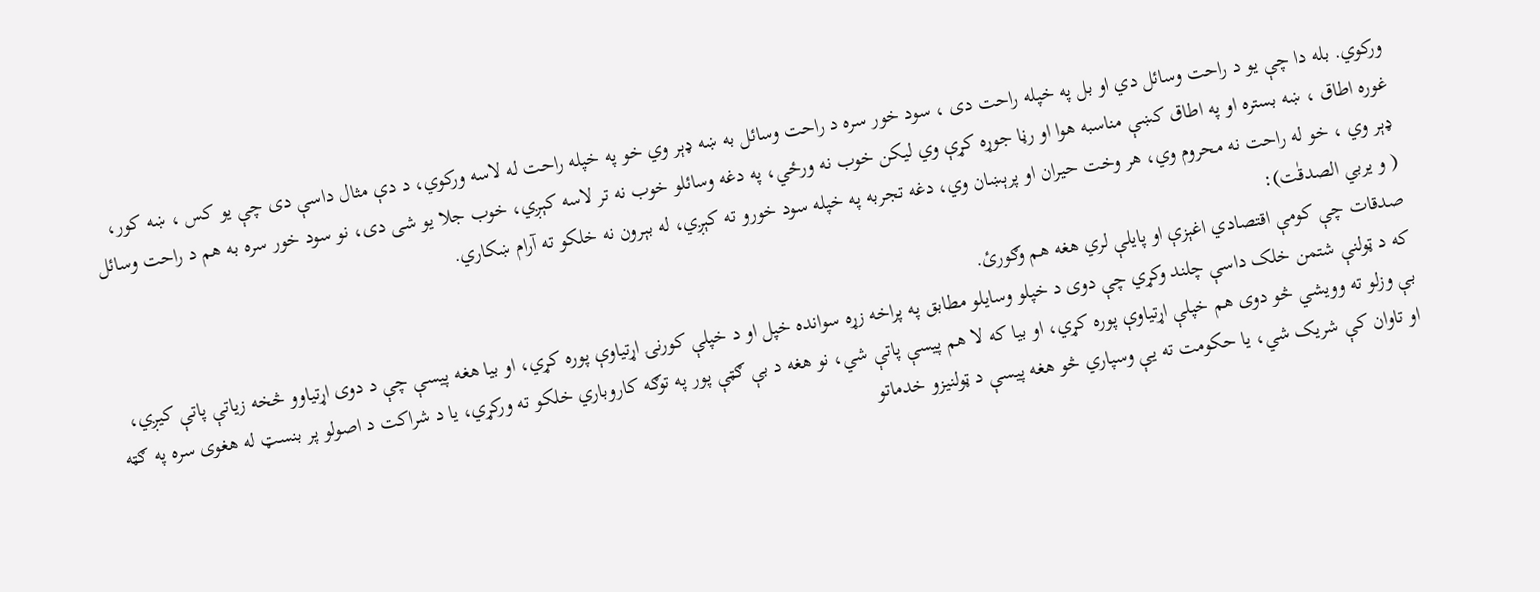ورکوي. بله دا چې يو د راحت وسائل دي او بل په خپله راحت دی ، سود خور سره د راحت وسائل به ښه ډېر وي خو په خپله راحت له لاسه ورکوي، د دې مثال داسې دی چې يو کس ، ښه کور، غوره اطاق ، ښه بستره او په اطاق کښې مناسبه هوا او رڼا جوړه کړې وي ليکن خوب نه ورځي، په دغه وسائلو خوب نه تر لاسه کېږي، خوب جلا يو شی دی، نو سود خور سره به هم د راحت وسائل ډېر وي ، خو له راحت نه محروم وي، هر وخت حيران او پرېښان وي، دغه تجربه په خپله سود خورو ته کېږي، له بېرون نه خلکو ته آرام ښکاري.
( و يربي الصدقٰت):
صدقات چې کومې اقتصادي اغېزې او پایلې لري هغه هم وګورئ.
که د ټولنې شتمن خلک داسې چلند وکړي چې دوی د خپلو وسایلو مطابق په پراخه زړه سوانده خپل او د خپلې کورنۍ اړتیاوې پوره کړي، او بیا هغه پیسې چې د دوی اړتیاوو څخه زیاتې پاتې کیږي، بې وزلو ته وویشي څو دوی هم خپلې اړتیاوې پوره کړي، او بیا که لا هم پیسې پاتې شي، نو هغه د بې ګټې پور په توګه کاروباري خلکو ته ورکړي، یا د شراکت د اصولو پر بنسټ له هغوی سره په ګټه او تاوان کې شریک شي، یا حکومت ته يې وسپاري څو هغه پیسې د ټولنیزو خدماتو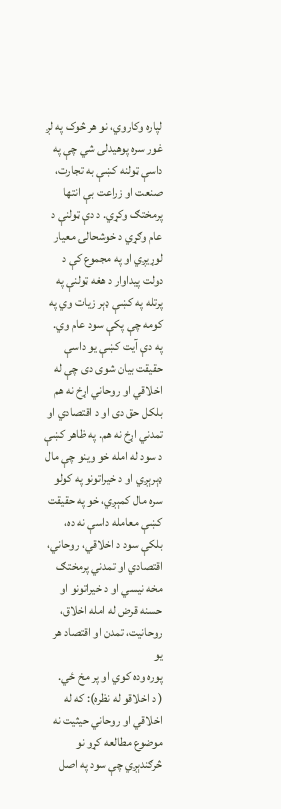لپاره وکاروي، نو هر څوک په لږ غور سره پوهیدلی شي چې په داسې ټولنه کښې به تجارت، صنعت او زراعت بې انتها پرمختګ وکړي. د دې ټولنې د عام وګړي د خوشحالۍ معیار لوړیږي او په مجموع کې د دولت پیداوار د هغه ټولنې په پرتله په کښې ډېر زیات وي په کومه چې پکې سود عام وي.
په دې آيت کښې يو داسې حقیقت بيان شوی دی چې له اخلاقي او روحاني اړخ نه هم بلکل حق دی او د اقتصادي او تمدني اړخ نه هم. په ظاهر کښې د سود له امله خو وينو چې مال ډېرېږي او د خيراتونو په کولو سره مال کمېږي، خو په حقيقت کښې معامله داسې نه ده، بلکې سود د اخلاقي، روحاني، اقتصادي او تمدني پرمختګ مخه نيسي او د خيراتونو او حسنه قرض له امله اخلاق، روحانيت، تمدن او اقتصاد هر يو
پوره وده کوي او پر مخ ځي.
( د اخلاقو له نظره): که له اخلاقي او روحاني حيثيت نه موضوع مطالعه کړو نو څرګندېږي چې سود په اصل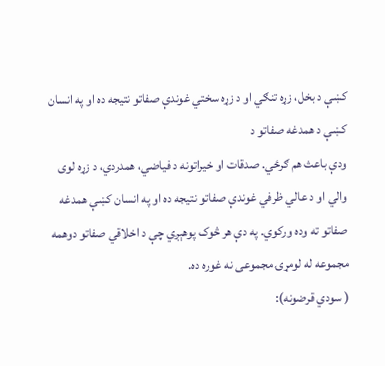کښې د بخل، زړه تنګي او د زړه سختي غوندې صفاتو نتيجه ده او په انسان کښې د همدغه صفاتو د
ودې باعث هم ګرځي. صدقات او خیراتونه د فياضي، همدردي، د زړه لوی والي او د عالي ظرفي غوندې صفاتو نتيجه ده او په انسان کښې همدغه صفاتو ته وده ورکوي. په دې هر څوک پوهېږي چې د اخلاقي صفاتو دوهمه مجموعه له لومړۍ مجموعی نه غوره ده.
( سودي قرضونه):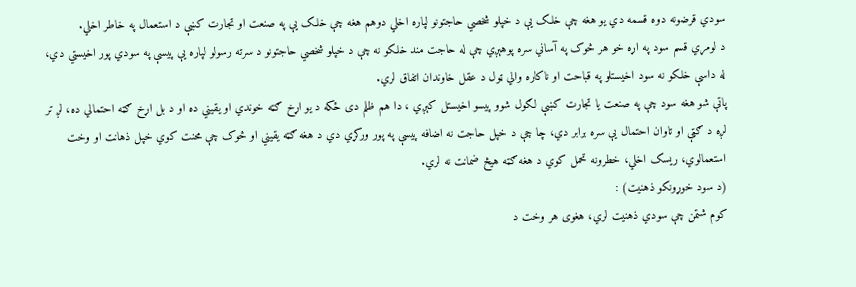سودي قرضونه دوه قسمه دي يو هغه چې خلک يې د خپلو شخصي حاجتونو لپاره اخلي دوهم هغه چې خلک يې په صنعت او تجارت کښې د استعمال په خاطر اخلي.
د لومړي قسم سود په اړه خو هر څوک په آساني سره پوهېږي چې له حاجت مند خلکو نه چې د خپلو شخصي حاجتونو د سرته رسولو لپاره يې پيسې په سودي پور اخيستي دي، له داسې خلکو نه سود اخيستلو په قباحت او ناکاره والي ټول د عقل خاوندان اتفاق لري.
پاتې شو هغه سود چې په صنعت يا تجارت کښې لګول شوو پيسو اخيستل کېږي ، دا هم ظلم دی ځکه د يو اړخ ګټه خوندي او يقيني ده او د بل اړخ ګټه احتمالي ده، لږ تر لږه د ګټې او تاوان احتمال يې سره برابر دي، چا چې د خپل حاجت نه اضافه پيسې په پور ورکړي دي د هغه ګټه يقيني او څوک چې محنت کوي خپل ذهانت او وخت استعمالوي، ريسک اخلي، خطرونه تحمل کوي د هغه ګټه هيڅ ضمانت نه لري.
(د سود خوړونکو ذهنيت) :
کوم شتمن چې سودي ذهنيت لري، هغوی هر وخت د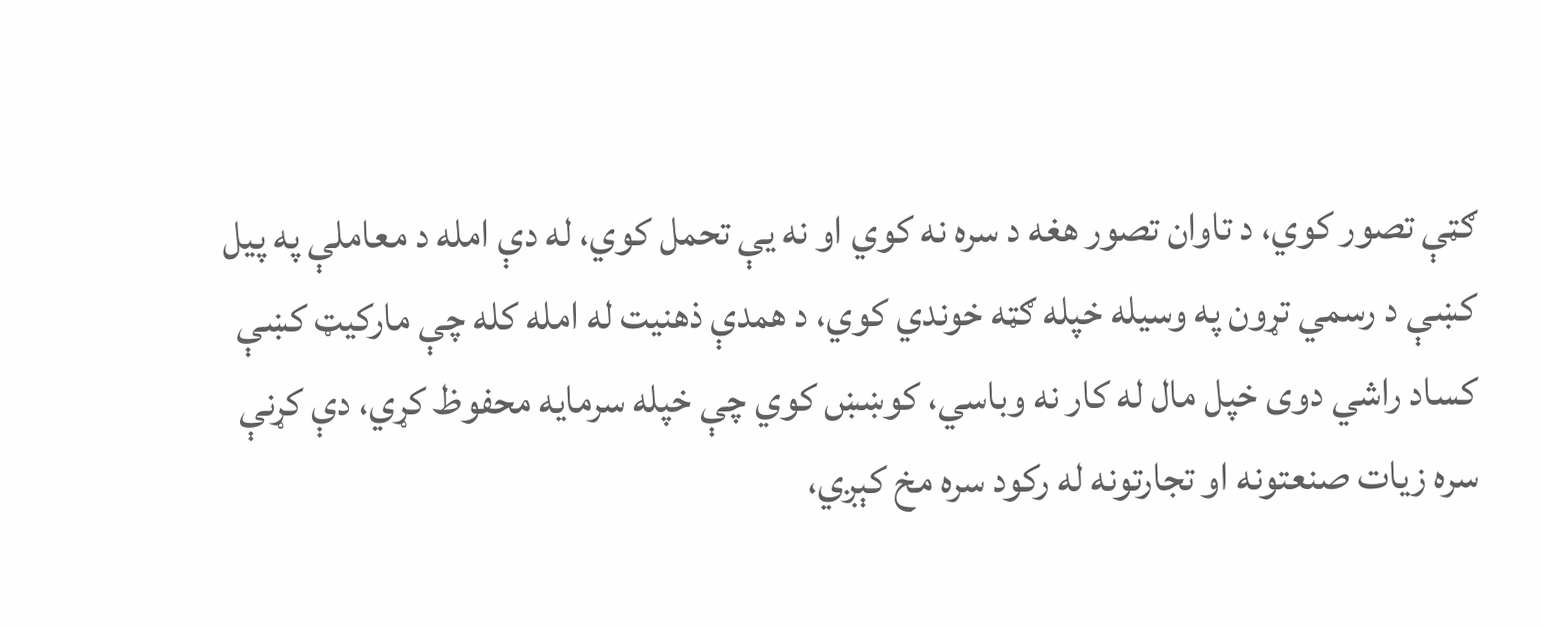ګټې تصور کوي، د تاوان تصور هغه د سره نه کوي او نه يې تحمل کوي، له دې امله د معاملې په پيل کښې د رسمي تړون په وسيله خپله ګټه خوندي کوي، د همدې ذهنيت له امله کله چې مارکيټ کښې کساد راشي دوی خپل مال له کار نه وباسي، کوښښ کوي چې خپله سرمايه محفوظ کړي، دې کړنې سره زيات صنعتونه او تجارتونه له رکود سره مخ کېږي،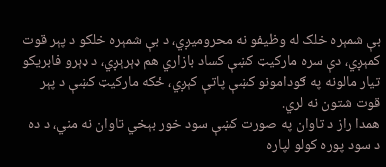بې شمېره خلک له وظيفو نه محرومیږي، د بې شمېره خلکو د پېر قوت کمېږي، دې سره مارکيټ کښې کساد بازاري هم ډېرېږي، د ډېرو فابريکو تيار مالونه په ګودامونو کښې پاتې کېږي، ځکه مارکيټ کښې د پېر قوت شتون نه لري.
همدا راز د تاوان په صورت کښې سود خور بېخي تاوان نه مني، د ده د سود پوره کولو لپاره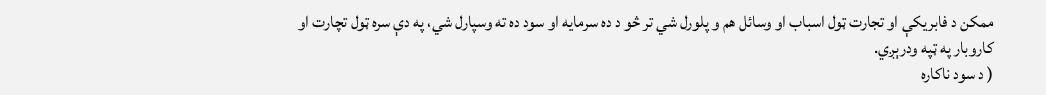ممکن د فابريکې او تجارت ټول اسباب او وسائل هم و پلورل شي تر څو د ده سرمايه او سود ده ته وسپارل شي، په دې سره ټول تچارت او کاروبار په ټپه ودرېږي.
( د سود ناکاره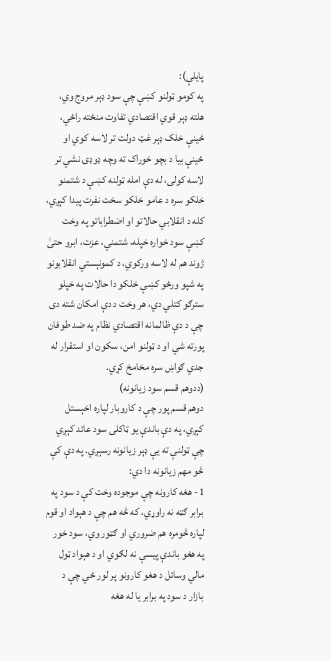پايلې):
په کومو ټولنو کښې چې سود ډېر مروج وي، هلته ډېر قوي اقتصادي تفاوت منځته راځي، ځينې خلک ډېر غټ دولت تر لاسه کوي او ځينې بيا د بچو خوراک ته وچه ډوډۍ نشي تر لاسه کولی، له دې امله ټولنه کښې د شتمنو خلکو سره د عامو خلکو سخت نفرت پيدا کېږي، کله د انقلابي حالاتو او اضطراباتو په وخت کښې سود خواره خپله، شتمني، عزت، ابرو حتیٰ ژوند هم له لاسه ورکوي، د کمونېستي انقلابونو په شپو ورځو کښې خلکو دا حالات په خپلو سترګو کتلي دي، هر وخت د دې امکان شته دی چې د دې ظالمانه اقتصادي نظام په ضد طوفان پورته شي او د ټولنو امن، سکون او استقرار له جدي ګواښ سره مخامخ کړي.
(ددوهم قسم سود زيانونه)
دوهم قسم پور چې د کاروبار لپاره اخېستل کېږي، په دې باندې یو ټاکلی سود عائد کېږي چې ټولنې ته يې ډېر زیانونه رسېږي. په دې کې څو مهم زیانونه دا دي:
1- هغه کارونه چې موجوده وخت کې د سود په برابر ګټه نه راوړي، که څه هم چې د هېواد او قوم لپاره څومره هم ضروري او ګټور وي، سود خور په هغو باندې پیسې نه لګوي او د هېواد ټول مالي وسائل د هغو کارونو پر لور ځي چې د بازار د سود په برابر یا له هغه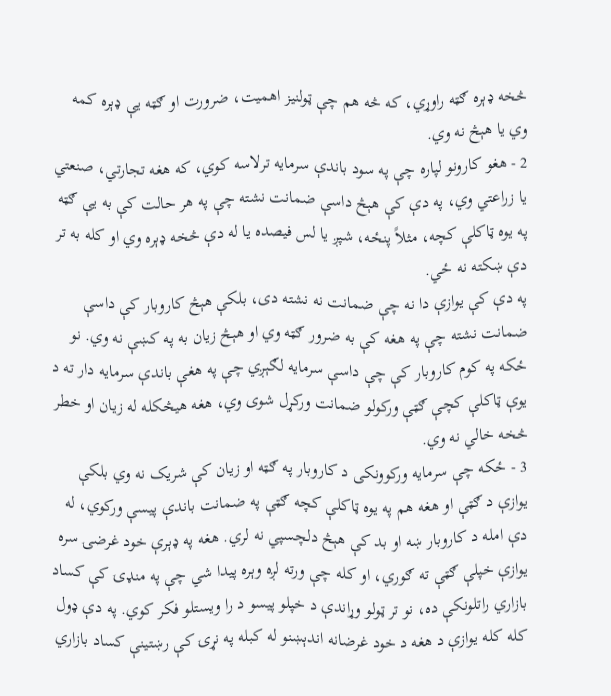څخه ډېره ګټه راوړي، که څه هم چې ټولنیز اهمیت، ضرورت او ګټه يې ډېره کمه وي یا هېڅ نه وي.
2 - هغو کارونو لپاره چې په سود باندې سرمایه ترلاسه کوي، که هغه تجارتي، صنعتي یا زراعتي وي، په دې کې هېڅ داسې ضمانت نشته چې په هر حالت کې به یې ګټه په يوه ټاکلې کچه، مثلاً پنځه، شپږ یا لس فیصده یا له دې څخه ډېره وي او کله به تر دې ښکته نه ځي.
په دې کې يوازې دا نه چې ضمانت نه نشته دی، بلکې هېڅ کاروبار کې داسې ضمانت نشته چې په هغه کې به ضرور ګټه وي او هېڅ زیان به په کښې نه وي. نو ځکه په کوم کاروبار کې چې داسې سرمایه لګېږي چې په هغې باندې سرمایه دار ته د یوې ټاکلې کچې ګټې ورکولو ضمانت ورکړل شوی وي، هغه هیڅکله له زیان او خطر څخه خالي نه وي.
3 - ځکه چې سرمایه ورکوونکی د کاروبار په ګټه او زیان کې شریک نه وي بلکې یوازې د ګټې او هغه هم په یوه ټاکلې کچه ګټې په ضمانت باندې پیسې ورکوي، له دې امله د کاروبار ښه او بد کې هېڅ دلچسپي نه لري. هغه په ډېرې خود غرضۍ سره یوازې خپلې ګټې ته ګوري، او کله چې ورته لږه وېره پیدا شي چې په منډۍ کې کساد بازاري راتلونکې ده، نو تر ټولو وړاندې د خپلو پیسو د را ویستلو فکر کوي. په دې ډول کله کله یوازې د هغه د خود غرضانه اندېښنو له کبله په نړۍ کې رښتینې کساد بازاري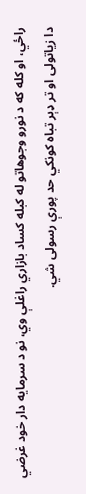راځي، او کله که د نورو وجوهاتو له کبله کساد بازاري راغلې وي، نو د سرمایه دار خود غرضي دا زیاتولی او تر ډېر تباه کونکي حد پورې رسولی شي.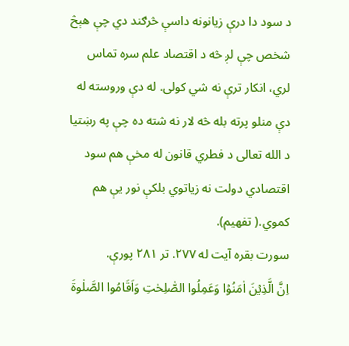د سود دا درې زیانونه داسې څرګند دي چې هېڅ شخص چې لږ څه د اقتصاد علم سره تماس لري، انکار ترې نه شي کولی. له دې وروسته له دې منلو پرته بله څه لار نه شته ده چې په رښتیا د الله تعالی د فطري قانون له مخې هم سود اقتصادي دولت نه زیاتوي بلکې نور يې هم کموي.( تفهيم).
سورت بقره آيت له ۲۷۷. تر ۲۸۱ پورې.
اِنَّ الَّذِيۡنَ اٰمَنُوۡا وَعَمِلُوا الصّٰلِحٰتِ وَاَقَامُوا الصَّلٰوةَ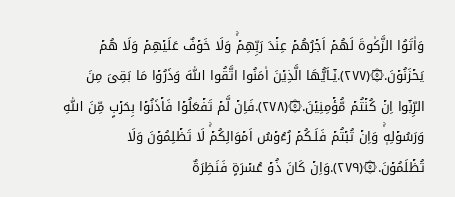وَاٰتَوُا الزَّكٰوةَ لَهُمۡ اَجۡرُهُمۡ عِنۡدَ رَبِّهِمۡۚ وَلَا خَوۡفٌ عَلَيۡهِمۡ وَلَا هُمۡ يَحۡزَنُوۡنَ.۞(۲۷۷).يٰۤـاَيُّهَا الَّذِيۡنَ اٰمَنُوا اتَّقُوا اللّٰهَ وَذَرُوۡا مَا بَقِىَ مِنَ الرِّبٰٓوا اِنۡ كُنۡتُمۡ مُّؤۡمِنِيۡنَ.۞(۲۷۸).فَاِنۡ لَّمۡ تَفۡعَلُوۡا فَاۡذَنُوۡا بِحَرۡبٍ مِّنَ اللّٰهِ وَرَسُوۡلِهٖۚ وَاِنۡ تُبۡتُمۡ فَلَـكُمۡ رُءُوۡسُ اَمۡوَالِكُمۡۚ لَا تَظۡلِمُوۡنَ وَلَا تُظۡلَمُوۡنَ.۞(۲۷۹).وَاِنۡ كَانَ ذُوۡ عُسۡرَةٍ فَنَظِرَةٌ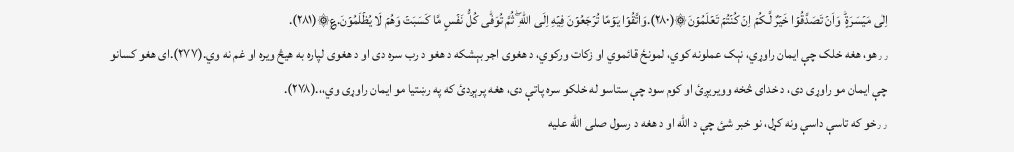اِلٰى مَيۡسَرَةٍ ؕ وَاَنۡ تَصَدَّقُوۡا خَيۡرٌ لَّـكُمۡ اِنۡ كُنۡتُمۡ تَعۡلَمُوۡنَ۞(۲۸۰).وَاتَّقُوۡا يَوۡمًا تُرۡجَعُوۡنَ فِيۡهِ اِلَى اللّٰهِ ۖ ثُمَّ تُوَفّٰى كُلُّ نَفۡسٍ مَّا كَسَبَتۡ وَهُمۡ لَا يُظۡلَمُوۡنَ.؏۞(٢٨١).
٫٫هو، هغه خلک چې ايمان راوړي، نېک عملونه کوي، لمونځ قائموي او زکات ورکوي، د هغوی اجر بېشکه د هغو د رب سره دی او د هغوی لپاره به هیڅ ویره او غم نه وي.(۲۷۷).ای هغو کسانو چې ایمان مو راوړی دی، د خدای څخه وویریږئ او کوم سود چې ستاسو له خلکو سره پاتې دی، هغه پرېږدئ که په رښتیا مو ایمان راوړی وي،،.(۲۷۸).
٫٫خو که تاسې داسې ونه کړل، نو خبر شئ چې د الله او د هغه د رسول صلى الله عليه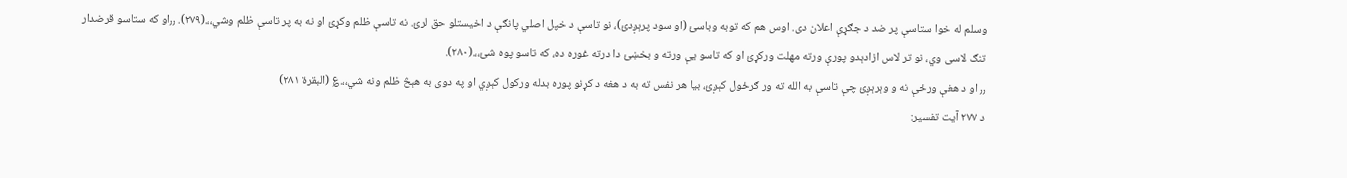وسلم له خوا ستاسې پر ضد د جګړې اعلان دی. اوس هم که توبه وباسئ (او سود پرېږدئ)، نو تاسې د خپل اصلي پانګې د اخیستلو حق لرئ. نه تاسې ظلم وکړئ او نه به پر تاسې ظلم وشي،،.(۲۷۹). ٫٫او که ستاسو قرضدار تنګ لاسی وي، نو تر لاس ازادېدو پورې ورته مهلت ورکړئ او که تاسو يې ورته و بخښئ دا درته غوره ده، که تاسو پوه شئ،،.(۲۸۰).
٫٫ او د هغې ورځې نه و وېرېږئ چې تاسې به الله ته ور ګرځول کېږئ، بیا هر نفس ته به د هغه د کړنو پوره بدله ورکول کېږي او په دوى به هېڅ ظلم ونه شي،،.؏ (البقرة ٢٨١)
د ۲۷۷ آيت تفسير: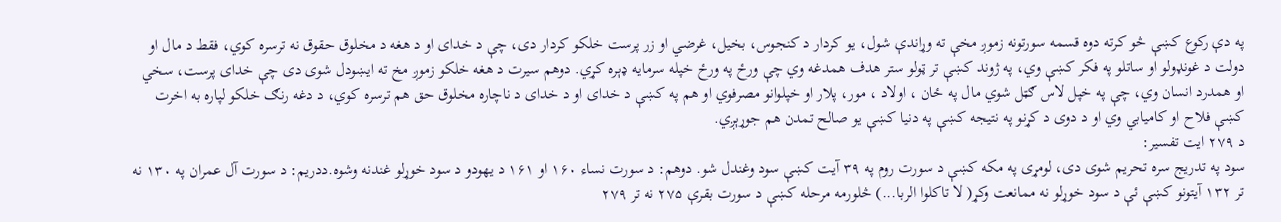په دې رکوع کښې څو کرته دوه قسمه سورتونه زموږ مخې ته وړاندې شول، يو کردار د کنجوس، بخيل، غرضي او زر پرست خلکو کردار دی، چې د خدای او د هغه د مخلوق حقوق نه ترسره کوي، فقط د مال او دولت د غونډولو او ساتلو په فکر کښې وي، په ژوند کښې تر ټولو ستر هدف همدغه وي چې ورځ په ورځ خپله سرمايه ډېره کړي. دوهم سيرت د هغه خلکو زموږ مخ ته ايښودل شوی دی چې خدای پرست، سخي او همدرد انسان وي، چې په خپل لاس ګټل شوي مال په ځان ، اولاد ، مور، پلار او خپلوانو مصرفوي او هم په کښې د خدای او د خدای د ناچاره مخلوق حق هم ترسره کوي، د دغه رنګ خلکو لپاره به اخرت کښې فلاح او کاميابي وي او د دوی د کړنو په نتيجه کښې په دنيا کښې يو صالح تمدن هم جوړېږي.
د ۲۷۹ ايت تفسير:
سود په تدريج سره تحريم شوی دی، لومړی په مکه کښې د سورت روم په ۳۹ آيت کښې سود وغندل شو. دوهم: د سورت نساء ۱۶۰ او ۱۶۱ د يهودو د سود خوړلو غندنه وشوه.ددريم: د سورت آل عمران په ۱۳۰ نه تر ۱۳۲ آيتونو کښې ئې د سود خوړلو نه ممانعت وکړ( لا تاکلوا الربا...) څلورمه مرحله کښې د سورت بقرې ۲۷۵ نه تر ۲۷۹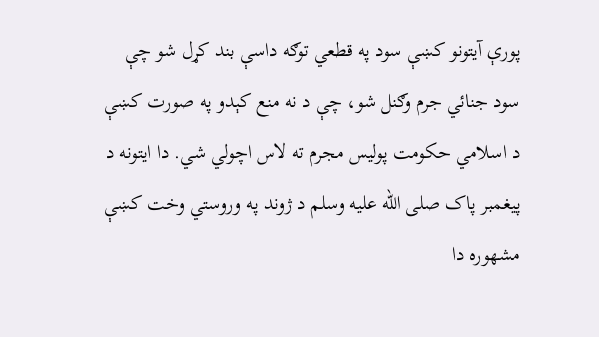پورې آيتونو کښې سود په قطعي توګه داسې بند کړل شو چې سود جنائي جرم وګنل شو، چې د نه منع کېدو په صورت کښې د اسلامي حکومت پوليس مجرم ته لاس اچولي شي. دا ايتونه د پيغمبر پاک صلى الله عليه وسلم د ژوند په وروستي وخت کښې مشهوره دا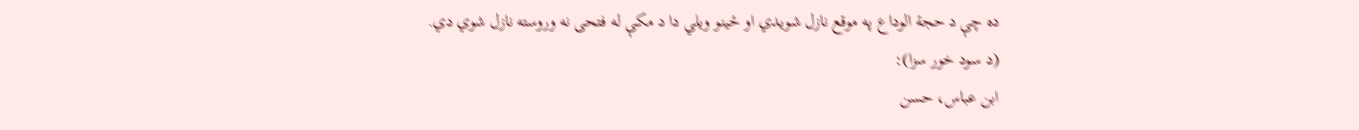ده چې د حجة الوداع په موقع نازل شويدي او ځينو ويلي دا د مکې له فتحی نه وروسته نازل شوي دي.
(د سود خور سزا):
ابن عباس، حسن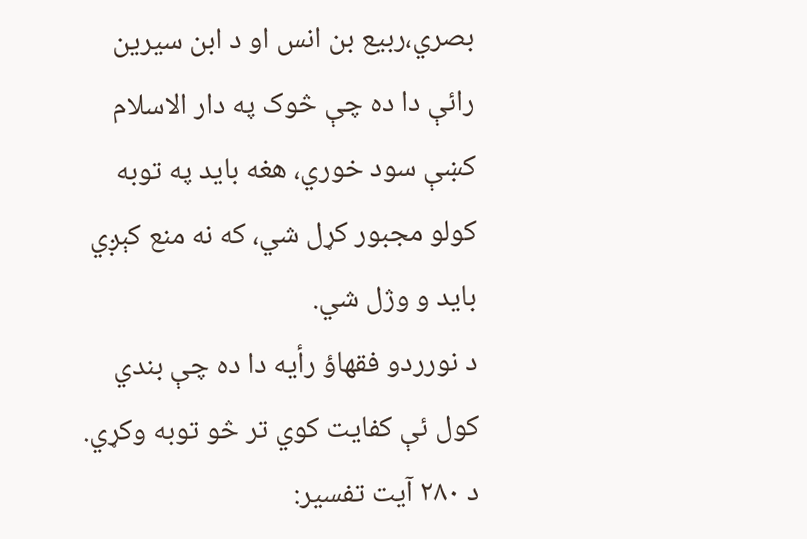بصري،ربيع بن انس او د ابن سيرين رائې دا ده چې څوک په دار الاسلام کښې سود خوري، هغه بايد په توبه کولو مجبور کړل شي، که نه منع کېږي بايد و وژل شي.
د نورردو فقهاؤ رأيه دا ده چې بندي کول ئې کفايت کوي تر څو توبه وکړي.
د ۲۸۰ آيت تفسير: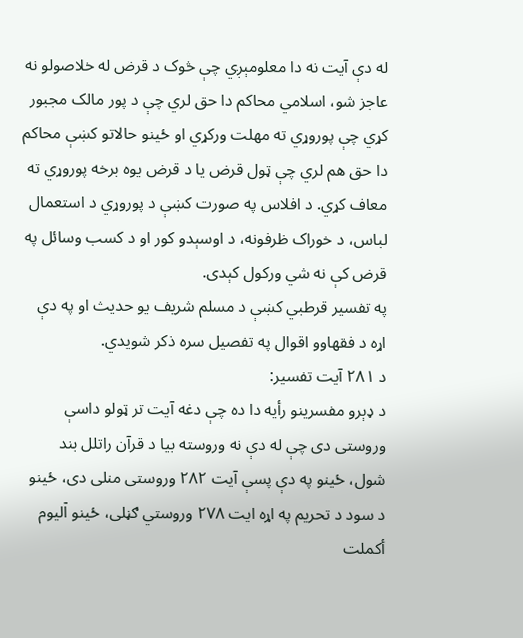له دې آيت نه دا معلومېږي چې څوک د قرض له خلاصولو نه عاجز شو، اسلامي محاکم دا حق لري چې د پور مالک مجبور کړي چې پوروړي ته مهلت ورکړي او ځينو حالاتو کښې محاکم دا حق هم لري چې ټول قرض يا د قرض يوه برخه پوروړي ته معاف کړي. د افلاس په صورت کښې د پوروړي د استعمال لباس، د خوراک ظرفونه، د اوسېدو کور او د کسب وسائل په قرض کې نه شي ورکول کېدی.
په تفسير قرطبي کښې د مسلم شريف يو حديث او په دې اړه د فقهاوو اقوال په تفصيل سره ذکر شويدي.
د ۲۸۱ آيت تفسير:
د ډېرو مفسرينو رأيه دا ده چې دغه آيت تر ټولو داسې وروستی دی چې له دې نه وروسته بيا د قرآن راتلل بند شول، ځينو په دې پسې آيت ۲۸۲ وروستی منلی دی، ځينو د سود د تحريم په اړه ايت ۲۷۸ وروستي ګڼلی، ځينو اٙليوم أکملت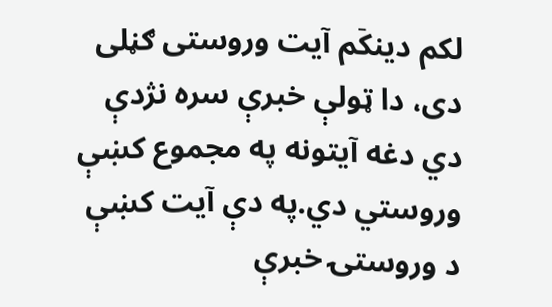لکم دينکٙم آيت وروستی ګڼلی دی، دا ټولې خبرې سره نژدې دي دغه آيتونه په مجموع کښې وروستي دي.په دې آيت کښې د وروستۍ خبرې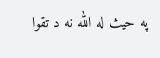په حيث له الله نه د تقوا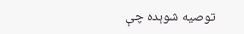توصیه شوېده چې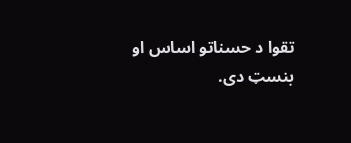تقوا د حسناتو اساس او بنسټ دی.